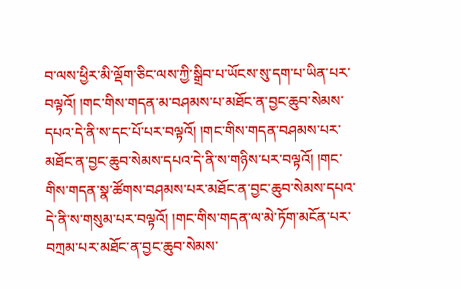བ་ལས་ཕྱིར་མི་ལྡོག་ཅིང་ལས་ཀྱི་སྒྲིབ་པ་ཡོངས་སུ་དག་པ་ཡིན་པར་བལྟའོ། །གང་གིས་གདན་མ་བཤམས་པ་མཐོང་ན་བྱང་ཆུབ་སེམས་དཔའ་དེ་ནི་ས་དང་པོ་པར་བལྟའོ། །གང་གིས་གདན་བཤམས་པར་མཐོང་ན་བྱང་ཆུབ་སེམས་དཔའ་དེ་ནི་ས་གཉིས་པར་བལྟའོ། །གང་གིས་གདན་སྣ་ཚོགས་བཤམས་པར་མཐོང་ན་བྱང་ཆུབ་སེམས་དཔའ་དེ་ནི་ས་གསུམ་པར་བལྟའོ། །གང་གིས་གདན་ལ་མེ་ཏོག་མངོན་པར་བཀྲམ་པར་མཐོང་ན་བྱང་ཆུབ་སེམས་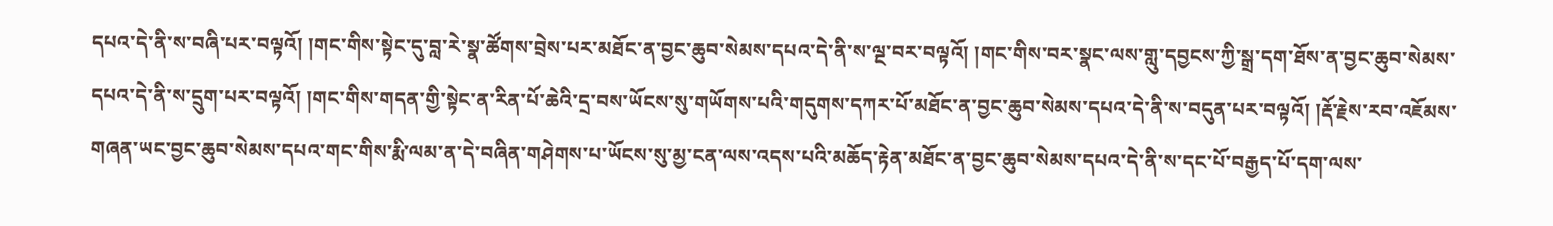དཔའ་དེ་ནི་ས་བཞི་པར་བལྟའོ། །གང་གིས་སྟེང་དུ་བླ་རེ་སྣ་ཚོགས་བྲེས་པར་མཐོང་ན་བྱང་ཆུབ་སེམས་དཔའ་དེ་ནི་ས་ལྔ་བར་བལྟའོ། །གང་གིས་བར་སྣང་ལས་གླུ་དབྱངས་ཀྱི་སྒྲ་དག་ཐོས་ན་བྱང་ཆུབ་སེམས་དཔའ་དེ་ནི་ས་དྲུག་པར་བལྟའོ། །གང་གིས་གདན་གྱི་སྟེང་ན་རིན་པོ་ཆེའི་དྲ་བས་ཡོངས་སུ་གཡོགས་པའི་གདུགས་དཀར་པོ་མཐོང་ན་བྱང་ཆུབ་སེམས་དཔའ་དེ་ནི་ས་བདུན་པར་བལྟའོ། །རྡོ་རྗེས་རབ་འཇོམས་གཞན་ཡང་བྱང་ཆུབ་སེམས་དཔའ་གང་གིས་རྨི་ལམ་ན་དེ་བཞིན་གཤེགས་པ་ཡོངས་སུ་མྱ་ངན་ལས་འདས་པའི་མཆོད་རྟེན་མཐོང་ན་བྱང་ཆུབ་སེམས་དཔའ་དེ་ནི་ས་དང་པོ་བརྒྱད་པོ་དག་ལས་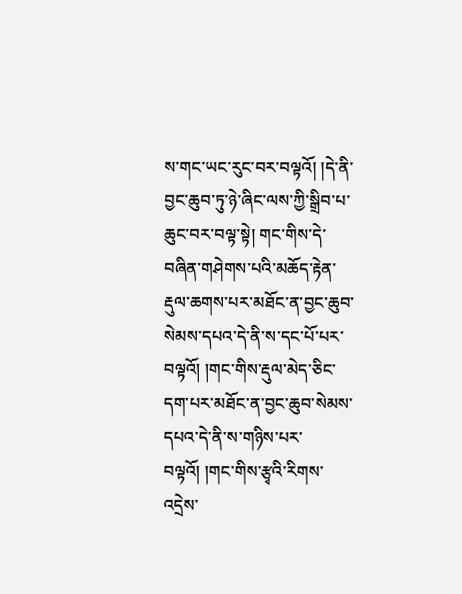ས་གང་ཡང་རུང་བར་བལྟའོ། །དེ་ནི་བྱང་ཆུབ་ཏུ་ཉེ་ཞིང་ལས་ཀྱི་སྒྲིབ་པ་ཆུང་བར་བལྟ་སྟེ། གང་གིས་དེ་བཞིན་གཤེགས་པའི་མཆོད་རྟེན་རྡུལ་ཆགས་པར་མཐོང་ན་བྱང་ཆུབ་སེམས་དཔའ་དེ་ནི་ས་དང་པོ་པར་བལྟའོ། །གང་གིས་རྡུལ་མེད་ཅིང་དག་པར་མཐོང་ན་བྱང་ཆུབ་སེམས་དཔའ་དེ་ནི་ས་གཉིས་པར་བལྟའོ། །གང་གིས་རྩྭའི་རིགས་འདྲེས་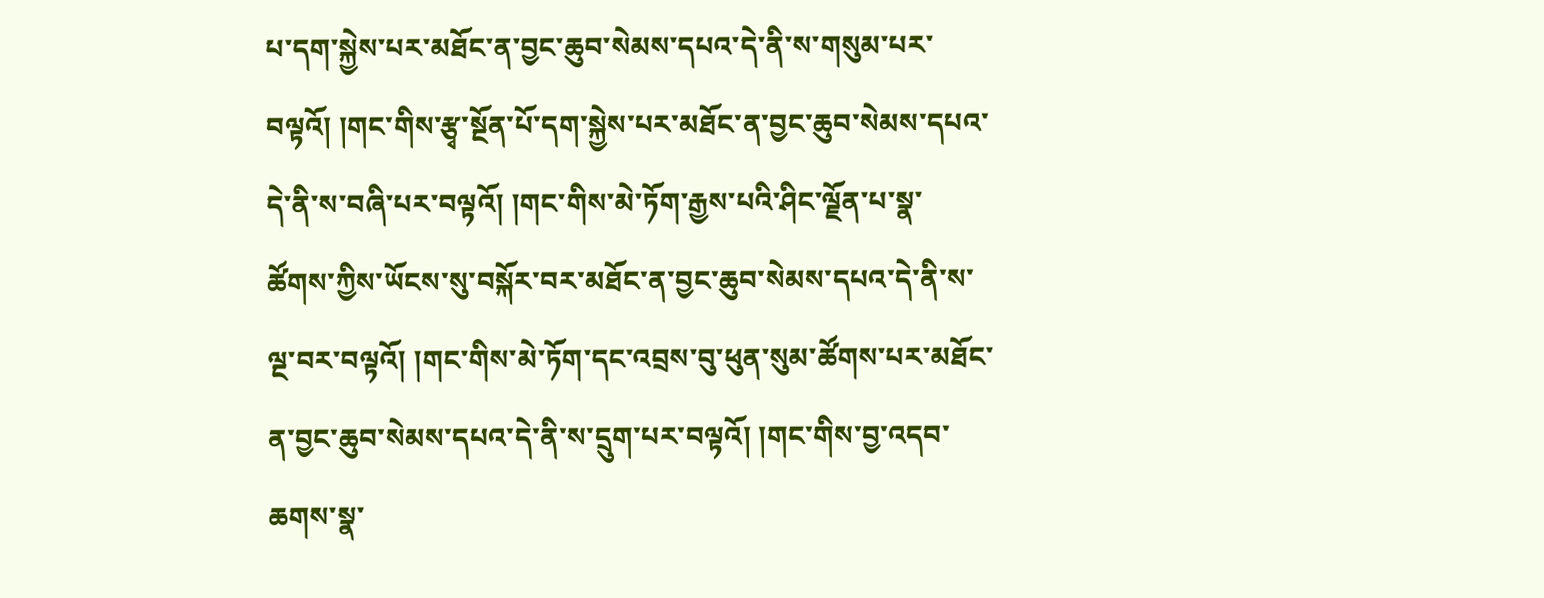པ་དག་སྐྱེས་པར་མཐོང་ན་བྱང་ཆུབ་སེམས་དཔའ་དེ་ནི་ས་གསུམ་པར་བལྟའོ། །གང་གིས་རྩྭ་སྔོན་པོ་དག་སྐྱེས་པར་མཐོང་ན་བྱང་ཆུབ་སེམས་དཔའ་དེ་ནི་ས་བཞི་པར་བལྟའོ། །གང་གིས་མེ་ཏོག་རྒྱས་པའི་ཤིང་ལྗོན་པ་སྣ་ཚོགས་ཀྱིས་ཡོངས་སུ་བསྐོར་བར་མཐོང་ན་བྱང་ཆུབ་སེམས་དཔའ་དེ་ནི་ས་ལྔ་བར་བལྟའོ། །གང་གིས་མེ་ཏོག་དང་འབྲས་བུ་ཕུན་སུམ་ཚོགས་པར་མཐོང་ན་བྱང་ཆུབ་སེམས་དཔའ་དེ་ནི་ས་དྲུག་པར་བལྟའོ། །གང་གིས་བྱ་འདབ་ཆགས་སྣ་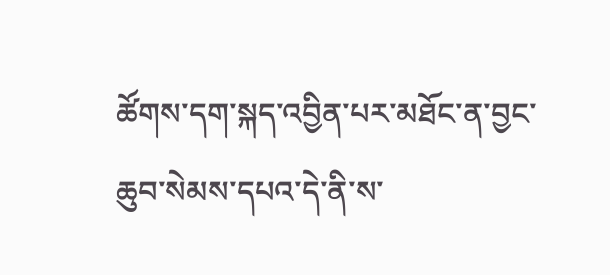ཚོགས་དག་སྐད་འབྱིན་པར་མཐོང་ན་བྱང་ཆུབ་སེམས་དཔའ་དེ་ནི་ས་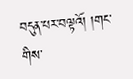བདུན་པར་བལྟའོ། །གང་གིས་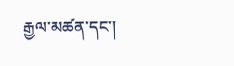རྒྱལ་མཚན་དང་།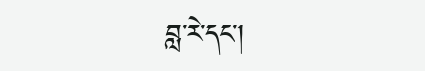བླ་རེ་དང་།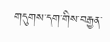གདུགས་དག་གིས་བརྒྱན་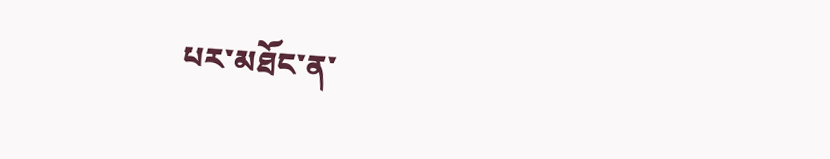པར་མཐོང་ན་